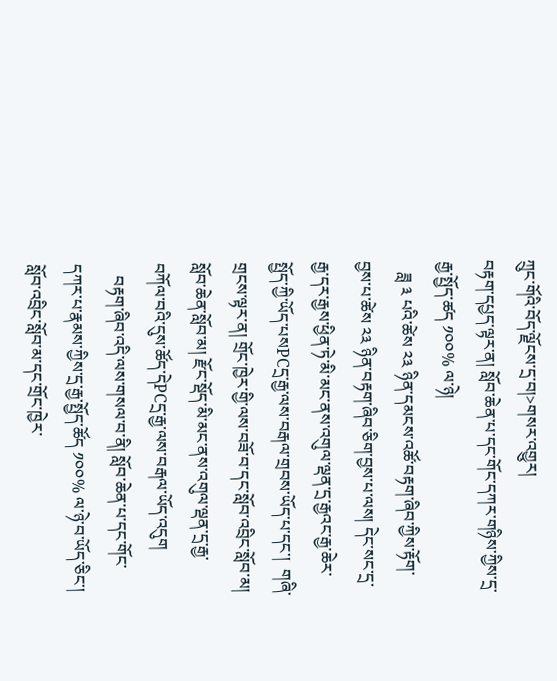ཀྲུང་གོའི་བོད་ལྗོངས་དྲ་བ།>གསར་འགྱུར།
བརྟག་དཔྱད་ལྟར་ན། སློབ་ཆེན་པ་དང་གོང་དཀར་གཉིས་ཀྱིས་དྲ་རྒྱ་སྤྱོད་ཚད ༡༠༠% ལ་ཉེ།
   ཟླ ༣ པའི་ཚེས ༢༣ ཉིན་དམངས་འཚོ་བརྟག་ཞིབ་ཀྱིས་རྟོག་བྱས་པ་ཚེས ༢༣ ཉིན་བརྟག་ཞིབ་ཅིག་བྱས་པ་ལས། དེང་སང་དྲ་རྒྱ་དར་རྒྱས་ཕྱིན་ཏེ་མི་མང་ནས་འགུལ་ལྡན་དྲ་རྒྱའང་རྒྱ་ཆེར་སྤྱོད་ཀྱི་ཡོད་པསPCདྲ་རྒྱ་ལས་བརྒལ་གྲབས་ཡོད་པ་དང་།  གཞི་གྲངས་ལྟར་ན། གྲོང་ཁྱེར་གྱི་ལས་བཟོ་བ་དང་སློབ་འབྲིང་སློབ་མ། སློབ་ཆེན་སློབ་མ། རྫོང་སྡོད་མི་མང་ནས་འགུལ་ལྡན་དྲ་རྒྱ་བཀོལ་བའི་དུས་ཚོད་དེPCདྲ་རྒྱ་ལས་བརྒལ་ཡོད་འདུག
   བརྟག་ཞིབ་འདི་ལས་གསལ་བ་ནི། སློབ་ཆེན་པ་དང་གོང་དཀར་པ་རྣམས་ཀྱིས་དྲ་རྒྱ་སྤྱོད་ཚོད ༡༠༠% ལ་ཉེ་བ་ཡོད་ཅིང་། སློབ་འབྲིང་སློབ་མ་དང་གྲོང་ཁྱེར་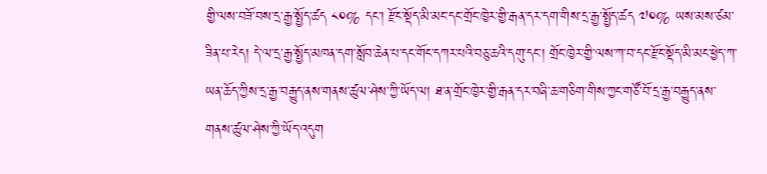གྱི་ལས་བཟོ་བས་དྲ་རྒྱ་སྤྱོད་ཚད ༨༠% དང་། རྫོང་སྡོད་མི་མང་དང་གྲོང་ཁྱེར་གྱི་རྒན་དར་དག་གིས་དྲ་རྒྱ་སྤྱོད་ཚད ༧༠% ཡས་མས་ཙམ་ཟིན་པ་རེད། དེ་ལ་དྲ་རྒྱ་སྤྱོད་མཁན་དག་སློབ་ཆེན་པ་དང་གོང་དཀར་པའི་བཅུ་ཆའི་དགུ་དང་། གྲོང་ཁྱེར་གྱི་ལས་ཀ་བ་དང་རྫོང་སྡོད་མི་མང་ཕྱེད་ཀ་ཡན་ཆོད་ཀྱིས་དྲ་རྒྱ་བརྒྱུད་ནས་གནས་ཚུལ་ཤེས་ཀྱི་ཡོད་ལ། ཐ་ན་གྲོང་ཁྱེར་གྱི་རྒན་དར་བཞི་ཆ་གཅིག་གིས་ཀྱང་གཙོ་བོ་དྲ་རྒྱ་བརྒྱུད་ནས་གནས་ཚུལ་ཤེས་ཀྱི་ཡོད་འདུག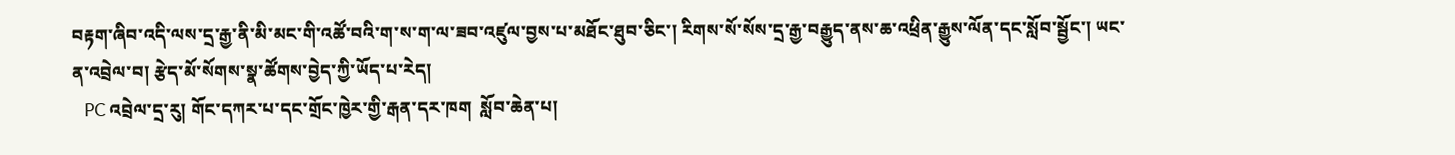བརྟག་ཞིབ་འདི་ལས་དྲ་རྒྱ་ནི་མི་མང་གི་འཚོ་བའི་ག་ས་ག་ལ་ཟབ་འཛུལ་བྱས་པ་མཐོང་ཐུབ་ཅིང་། རིགས་སོ་སོས་དྲ་རྒྱ་བརྒྱུད་ནས་ཆ་འཕྲིན་རྒྱུས་ལོན་དང་སློབ་སྦྱོང་། ཡང་ན་འབྲེལ་བ། རྩེད་མོ་སོགས་སྣ་ཚོགས་བྱེད་ཀྱི་ཡོད་པ་རེད།
   PC འབྲེལ་དྲ་རུ། གོང་དཀར་པ་དང་གྲོང་ཁྱེར་གྱི་རྒན་དར་ཁག  སློབ་ཆེན་པ།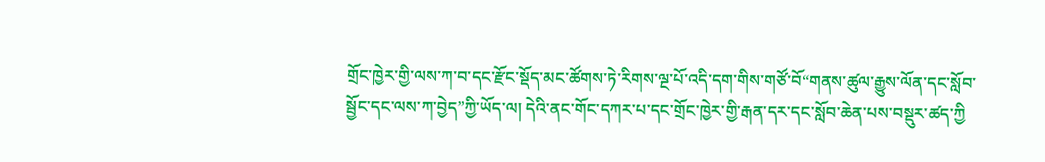གྲོང་ཁྱེར་གྱི་ལས་ཀ་བ་དང་རྫོང་སྡོད་མང་ཚོགས་ཏེ་རིགས་ལྔ་པོ་འདི་དག་གིས་གཙོ་བོ“གནས་ཚུལ་རྒྱུས་ལོན་དང་སློབ་སྦྱོང་དང་ལས་ཀ་བྱེད”ཀྱི་ཡོད་ལ། དེའི་ནང་གོང་དཀར་པ་དང་གྲོང་ཁྱེར་གྱི་རྒན་དར་དང་སློབ་ཆེན་པས་བསྡུར་ཚད་ཀྱི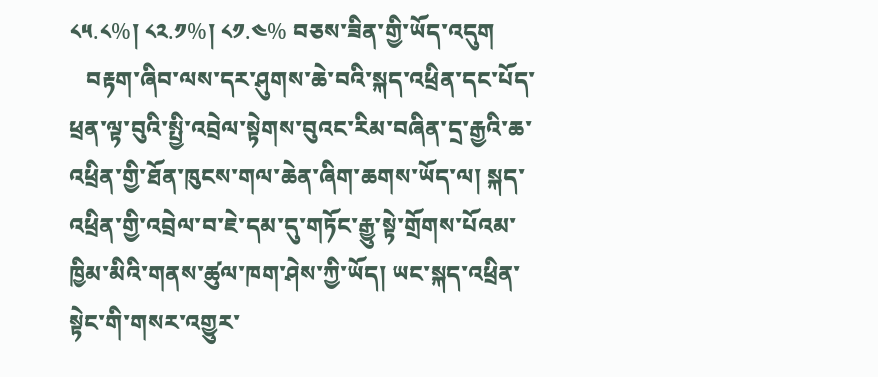༨༥.༨%། ༨༢.༡%། ༨༡.༤% བཅས་ཟིན་གྱི་ཡོད་འདུག
   བརྟག་ཞིབ་ལས་དར་ཤུགས་ཆེ་བའི་སྐད་འཕྲིན་དང་པོད་ཕྲན་ལྟ་བུའི་སྤྱི་འབྲེལ་སྟེགས་བུའང་རིམ་བཞིན་དྲ་རྒྱའི་ཆ་འཕྲིན་གྱི་ཐོན་ཁུངས་གལ་ཆེན་ཞིག་ཆགས་ཡོད་ལ། སྐད་འཕྲིན་གྱི་འབྲེལ་བ་ཇེ་དམ་དུ་གཏོང་རྒྱུ་སྟེ་གྲོགས་པོའམ་ཁྱིམ་མིའི་གནས་ཚུལ་ཁག་ཤེས་ཀྱི་ཡོད། ཡང་སྐད་འཕྲིན་སྟེང་གི་གསར་འགྱུར་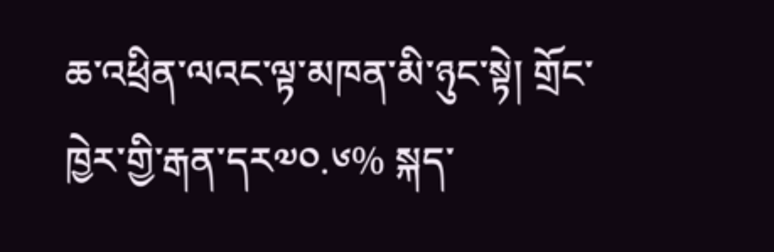ཆ་འཕྲིན་ལའང་ལྟ་མཁན་མི་ཉུང་སྟེ། གྲོང་ཁྱེར་གྱི་རྒན་དར༧༠.༦% སྐད་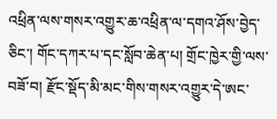འཕྲིན་ལས་གསར་འགྱུར་ཆ་འཕྲིན་ལ་དགའ་ཤོས་བྱེད་ཅིང་། གོང་དཀར་པ་དང་སློབ་ཆེན་པ། གྲོང་ཁྱེར་གྱི་ལས་བཟོ་བ། རྫོང་སྡོད་མི་མང་གིས་གསར་འགྱུར་དེ་ཨང་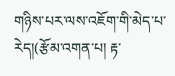གཉིས་པར་ལས་འཇོག་གི་མེད་པ་རེད།(རྩོམ་འགན་པ། རྟ་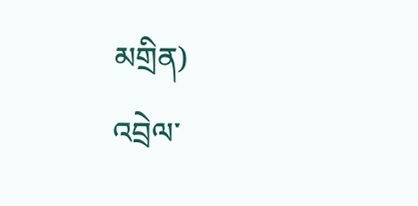མགྲིན)
འབྲེལ་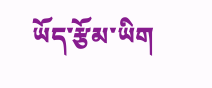ཡོད་རྩོམ་ཡིག